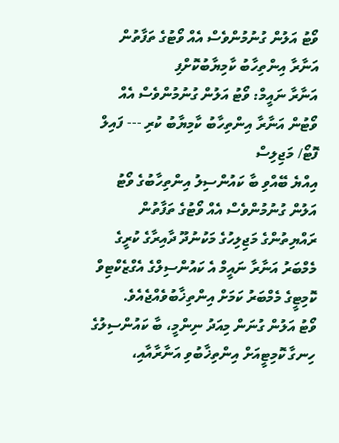ވޯޓު އަލުން ގުނުމުންވެސް އެއް ވޯޓުގެ ތަފާތުން އަނާރާ އިންތިހާބު ކާމިޔާބުކޮށްފި
އަނާރާ ނައީމް: ވޯޓު އަލުން ގުނުމުންވެސް އެއް ވޯޓުން އަނާރާ އިންތިހާބު ކާމިޔާބު ކުރި --- ފައިލް ފޮޓޯ/ މަޖިލިސް
އިއްޔެ ބޭއްވި ބާ ކައުންސިލު އިންތިހާބުގެ ވޯޓު އަލުން ގުނުމުންވެސް އެއް ވޯޓުގެ ތަފާތުން ރައްޔިތުންގެ މަޖިލިހުގެ މަކުނުދޫ ދާއިރާގެ ކުރީގެ މެމްބަރު އަނާރާ ނައީމް އެ ކައުންސިލްގެ އެގްޒެކްޓިވް ކޮމިޓީގެ މެމްބަރު ކަމަށް އިންތިޚާބުވެއްޖެއެވެ.
ވޯޓު އަލުން ގުނަން މިއަދު ނިންމީ، ބާ ކައުންސިލުގެ ހިނގާ ކޮމިޓީއަށް އިންތިޚާބުވި އަނާރާއާއި،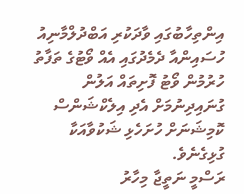އިންތިހާބުގައި ވާދަކުރި އަބްދުލްމާނިއު ހުސައިންއާ ދެމެދުގައި އެއް ވޯޓުގެ ތަފާތު ހުރުމުން ވޯޓު ފޮށިތައް އަލުން ގުނައިދިނުމަށް އެދި އިލެކްޝަންސް ކޮމިޝަނަށް ހުށަހެޅި ޝަކުވާއަކާ ގުޅިގެނެވެ.
ރަސްމީ ނަތީޖާ މިހާރު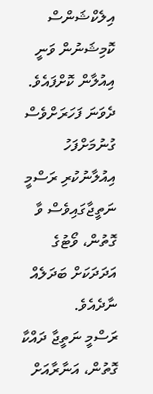އިލެކްޝަންސް ކޮމިޝަނުން ވަނީ އިއުލާން ކޮށްފައެވެ. ދެވަނަ ފަހަރަށްވެސް ގުނުމަށްފަހު އިއުލާނުކުރި ރަސްމީ ނަތީޖާގައިވެސް ވާ ގޮތުން، ވޯޓުގެ އަދަދަކަށް ބަދަލެއް ނާދެއެވެ.
ރަސްމީ ނަތީޖާ ދައްކާ ގޮތުން، އަނާރާއަށް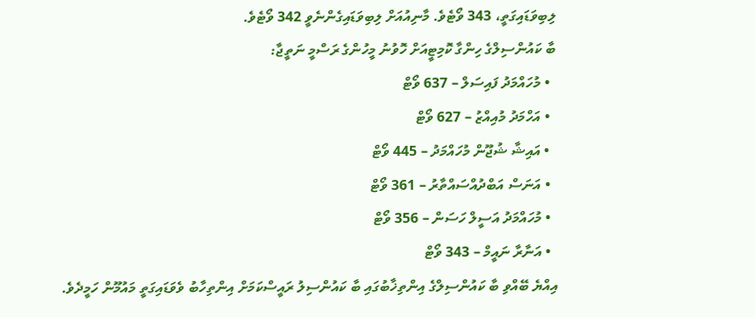ލިބިވަޑައިގަތީ، 343 ވޯޓެވެ. މާނިއުއަށް ލިބިވަޑައިގެންނެވީ 342 ވޯޓެވެ.
ބާ ކައުންސިލްގެ ހިންގާ ކޮމިޓީއަށް ހޮވުނު މީހުންގެ ރަސްމީ ނަތީޖާ:
  • މުހައްމަދު ފައިސަލް – 637 ވޯޓް
  • އަހްމަދު މުއިއްޒު – 627 ވޯޓް
  • އައިޝާ ޝުޖޫން މުހައްމަދު – 445 ވޯޓް
  • އަނަސް އަބްދުއްސައްތާރު – 361 ވޯޓް
  • މުހައްމަދު އަސީލް ހަސަން – 356 ވޯޓް
  • އަނާރާ ނައީމް – 343 ވޯޓް
އިއްޔެ ބޭއްވި ބާ ކައުންސިލްގެ އިންތިޚާބުގައި ބާ ކައުންސިލު ރައީސްކަމަށް އިންތިހާބު ވެވަޑައިގަތީ މައުމޫން ހަމީދެވެ.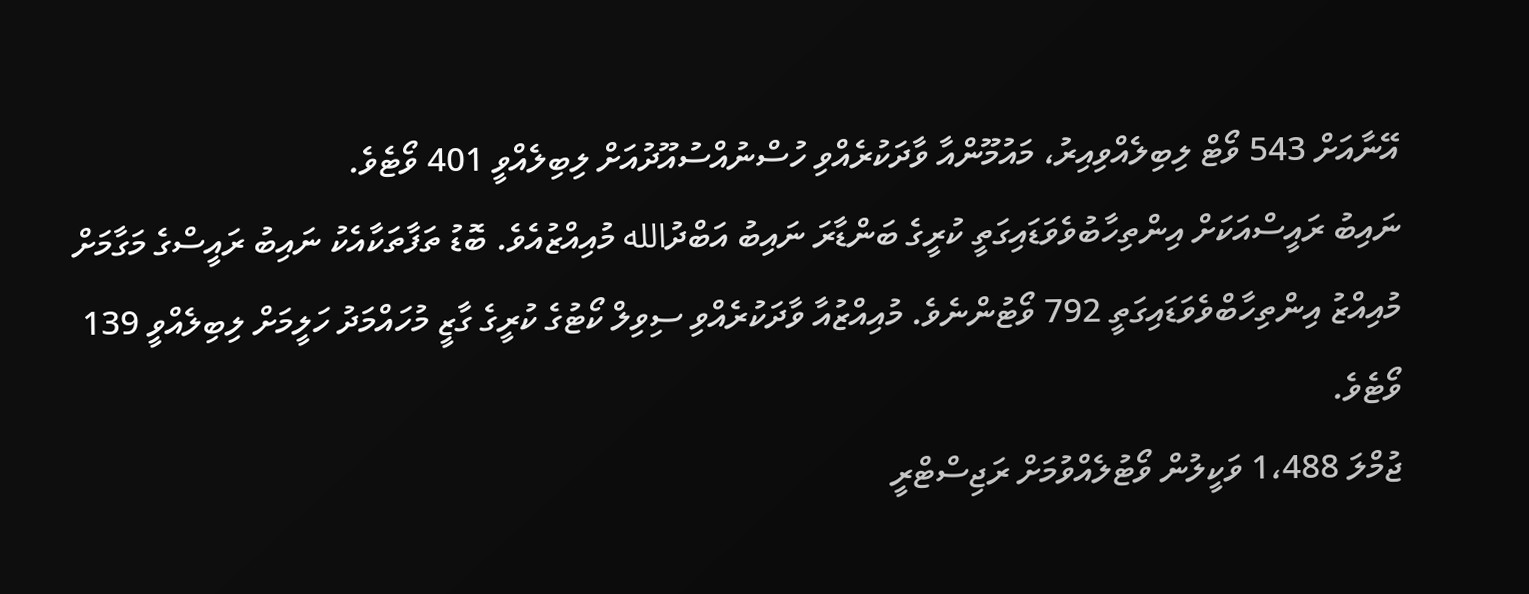އޭނާއަށް 543 ވޯޓް ލިބިލެއްވިއިރު، މައުމޫންއާ ވާދަކުރެއްވި ހުސްނުއްސުއޫދުއަށް ލިބިލެއްވީ 401 ވޯޓެވެ.
ނައިބު ރައީސްއަކަށް އިންތިހާބުވެވަޑައިގަތީ ކުރީގެ ބަންޑާރަ ނައިބު އަބްދުالله މުއިއްޒުއެވެ. ބޮޑު ތަފާތަކާއެކު ނައިބު ރައީސްގެ މަގާމަށް މުއިއްޒު އިންތިހާބްވެވަޑައިގަތީ 792 ވޯޓުންނެވެ. މުއިއްޒުއާ ވާދަކުރެއްވި ސިވިލް ކޯޓުގެ ކުރީގެ ގާޒީ މުހައްމަދު ހަލީމަށް ލިބިލެއްވީ 139 ވޯޓެވެ.
ޖުމްލަ 1،488 ވަކީލުން ވޯޓުލެއްވުމަށް ރަޖިސްޓްރީ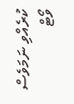ކުރެއްވި ނަމަވެސް ވޯޓް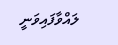ލައްވާފައިވަނީ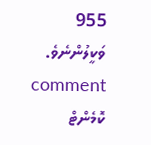955 ވަކީލުންނެވެ.
comment ކޮމެންޓް